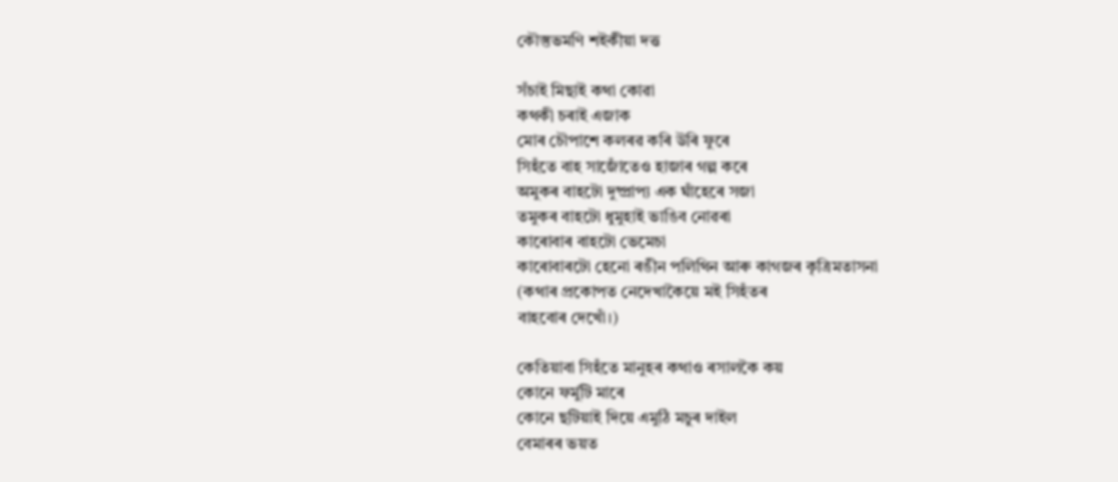কৌস্তুভমণি শইকীয়া দত্ত

সঁচাই মিছাই কথা কোৱা
কথকী চৰাই এজাক
মোৰ চৌপাশে কলৰৱ কৰি উৰি ফুৰে
সিহঁতে বাহ সাজোঁতেও হাজাৰ গল্প কৰে
অমুকৰ বাহটো দুষ্প্ৰাপ্য এক ঘাঁহেৰে সজা
তমুকৰ বাহটো ধুমুহাই ভাঙিব নোৱৰা
কাৰোবাৰ বাহটো ভেমেচা
কাৰোবাৰটো হেনো ৰঙীন পলিথিন আৰু কাগজৰ কৃত্ৰিমতাসনা
(কথাৰ প্ৰকোপত নেদেখাকৈয়ে মই সিহঁতৰ
বাহবোৰ দেখোঁ।)

কেতিয়াবা সিহঁতে মানুহৰ কথাও ৰসালকৈ কয়
কোনে ফৰ্মুটি মাৰে
কোনে ছটিয়াই দিয়ে এমুঠি মচুৰ দাইল
বেমাৰৰ ভয়ত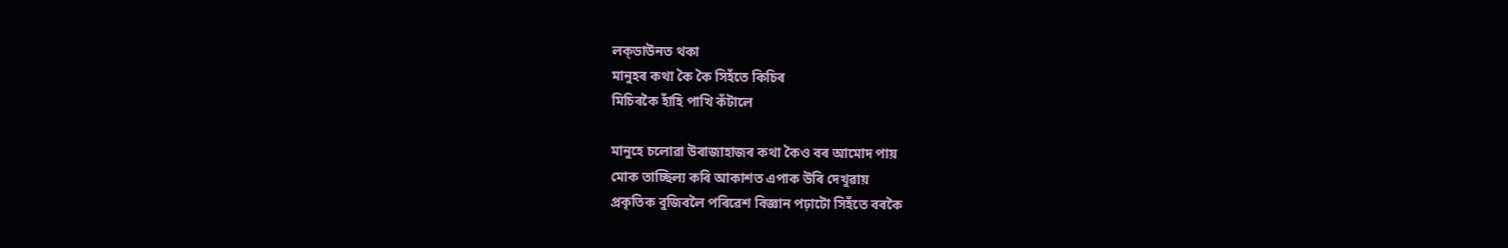লক্‌ডাউনত থকা
মানুহৰ কথা কৈ কৈ সিহঁতে কিচিৰ
মিচিৰকৈ হাঁহি পাখি কঁটালে

মানুহে চলোৱা উৰাজাহাজৰ কথা কৈও বৰ আমোদ পায়
মোক তাচ্ছিল্য কৰি আকাশত এপাক উৰি দেখুৱায়
প্ৰকৃতিক বুজিবলৈ পৰিৱেশ বিজ্ঞান পঢ়াটো সিহঁতে বৰকৈ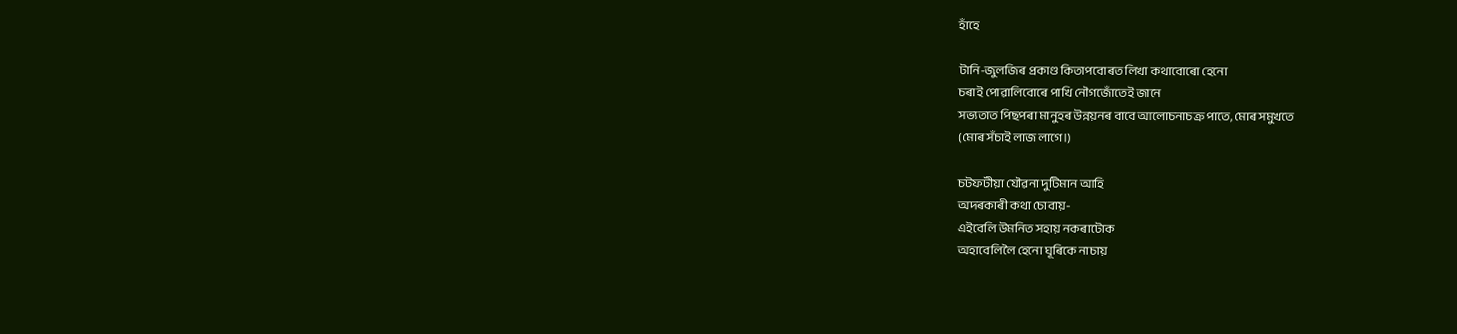হাঁহে

টানি-জুলজিৰ প্ৰকাণ্ড কিতাপবোৰত লিখা কথাবোৰো হেনো
চৰাই পোৱালিবোৰে পাখি নৌগজোঁতেই জানে
সভ্যতাত পিছপৰা মানুহৰ উন্নয়নৰ বাবে আলোচনাচক্ৰ পাতে, মোৰ সমুখতে
(মোৰ সঁচাই লাজ লাগে।)

চটফটীয়া যৌৱনা দুটিমান আহি
অদৰকাৰী কথা চোবায়-
এইবেলি উমনিত সহায় নকৰাটোক
অহাবেলিলৈ হেনো ঘূৰিকে নাচায়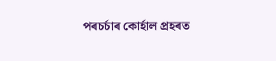পৰচৰ্চাৰ কোৰ্হাল প্ৰহৰত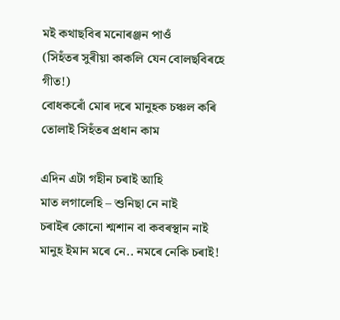মই কথাছবিৰ মনোৰঞ্জন পাওঁ
(সিহঁতৰ সুৰীয়া কাকলি যেন বোলছবিৰহে
গীত!)
বোধকৰোঁ মোৰ দৰে মানুহক চঞ্চল কৰি
তোলাই সিহঁতৰ প্ৰধান কাম

এদিন এটা গহীন চৰাই আহি
মাত লগালেহি – শুনিছা নে নাই
চৰাইৰ কোনো শ্মশান বা কবৰস্থান নাই
মানুহ ইমান মৰে নে.. নমৰে নেকি চৰাই!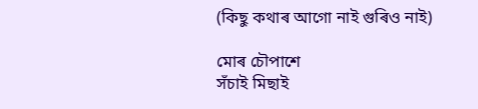(কিছু কথাৰ আগো নাই গুৰিও নাই)

মোৰ চৌপাশে
সঁচাই মিছাই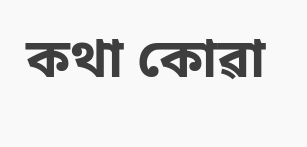কথা কোৱা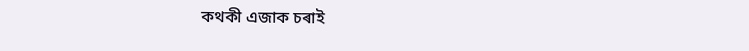কথকী এজাক চৰাই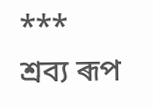***
শ্ৰব্য ৰূপ